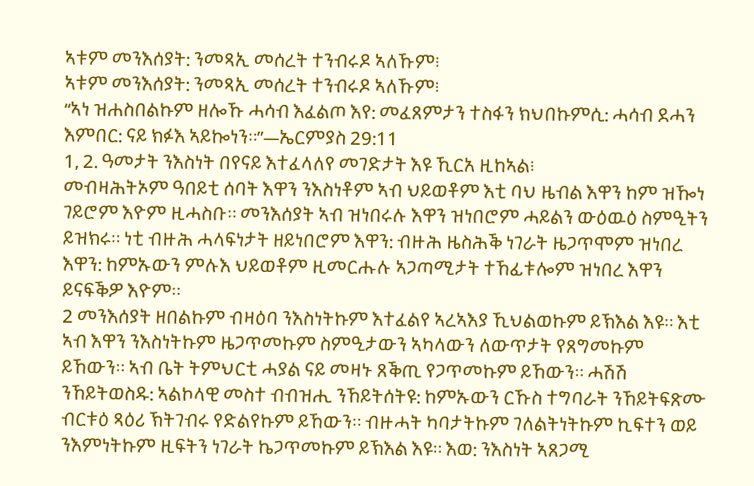ኣቱም መንእሰያት: ንመጻኢ መሰረት ተንብሩዶ ኣለኹም፧
ኣቱም መንእሰያት: ንመጻኢ መሰረት ተንብሩዶ ኣለኹም፧
“ኣነ ዝሐስበልኩም ዘሎኹ ሓሳብ እፈልጦ እየ: መፈጸምታን ተስፋን ክህበኩምሲ: ሓሳብ ደሓን እምበር: ናይ ክፉእ ኣይኰነን።”—ኤርምያስ 29:11
1, 2. ዓመታት ንእስነት በየናይ እተፈላለየ መገድታት እዩ ኺርአ ዚከኣል፧
መብዛሕትኦም ዓበይቲ ሰባት እዋን ንእስነቶም ኣብ ህይወቶም እቲ ባህ ዜብል እዋን ከም ዝዀነ ገይሮም እዮም ዚሓስቡ። መንእሰያት ኣብ ዝነበሩሉ እዋን ዝነበሮም ሓይልን ውዕዉዕ ስምዒትን ይዝክሩ። ነቲ ብዙሕ ሓላፍነታት ዘይነበሮም እዋን: ብዙሕ ዜስሕቕ ነገራት ዜጋጥሞም ዝነበረ እዋን: ከምኡውን ምሉእ ህይወቶም ዚመርሑሉ ኣጋጣሚታት ተኸፊቱሎም ዝነበረ እዋን ይናፍቕዎ እዮም።
2 መንእሰያት ዘበልኩም ብዛዕባ ንእስነትኩም እተፈልየ ኣረኣእያ ኺህልወኩም ይኽእል እዩ። እቲ ኣብ እዋን ንእስነትኩም ዜጋጥመኩም ስምዒታውን ኣካላውን ለውጥታት የጸግመኩም ይኸውን። ኣብ ቤት ትምህርቲ ሓያል ናይ መዛኑ ጸቕጢ የጋጥመኩም ይኸውን። ሓሽሽ ንኸይትወስዱ: ኣልኮላዊ መስተ ብብዝሒ ንኸይትሰትዩ: ከምኡውን ርኹስ ተግባራት ንኸይትፍጽሙ ብርቱዕ ጻዕሪ ኽትገብሩ የድልየኩም ይኸውን። ብዙሓት ካባታትኩም ገለልትነትኩም ኪፍተን ወይ ንእምነትኩም ዚፍትን ነገራት ኬጋጥመኩም ይኽእል እዩ። እወ: ንእስነት ኣጸጋሚ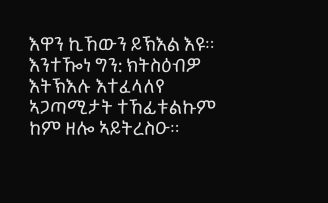እዋን ኪኸውን ይኽእል እዩ። እንተዀነ ግን: ክትስዕብዎ እትኽእሉ እተፈላለየ ኣጋጣሚታት ተኸፊቱልኩም ከም ዘሎ ኣይትረስዑ።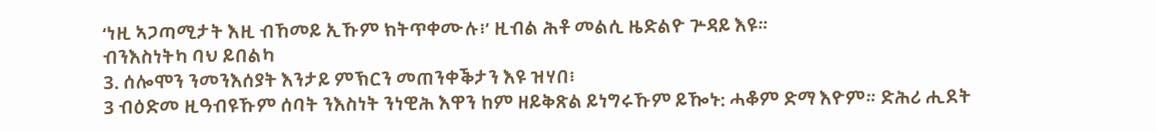‘ነዚ ኣጋጣሚታት እዚ ብኸመይ ኢኹም ክትጥቀሙሉ፧’ ዚብል ሕቶ መልሲ ዜድልዮ ጕዳይ እዩ።
ብንእስነትካ ባህ ይበልካ
3. ሰሎሞን ንመንእሰያት እንታይ ምኽርን መጠንቀቕታን እዩ ዝሃበ፧
3 ብዕድመ ዚዓብዩኹም ሰባት ንእስነት ንነዊሕ እዋን ከም ዘይቅጽል ይነግሩኹም ይዀኑ: ሓቆም ድማ እዮም። ድሕሪ ሒደት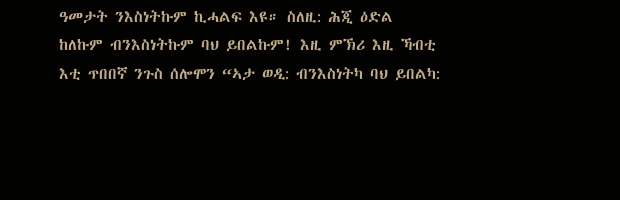ዓመታት ንእስነትኩም ኪሓልፍ እዩ። ስለዚ: ሕጂ ዕድል ከለኩም ብንእስነትኩም ባህ ይበልኩም! እዚ ምኽሪ እዚ ኻብቲ እቲ ጥበበኛ ንጉስ ሰሎሞን “ኣታ ወዲ: ብንእስነትካ ባህ ይበልካ: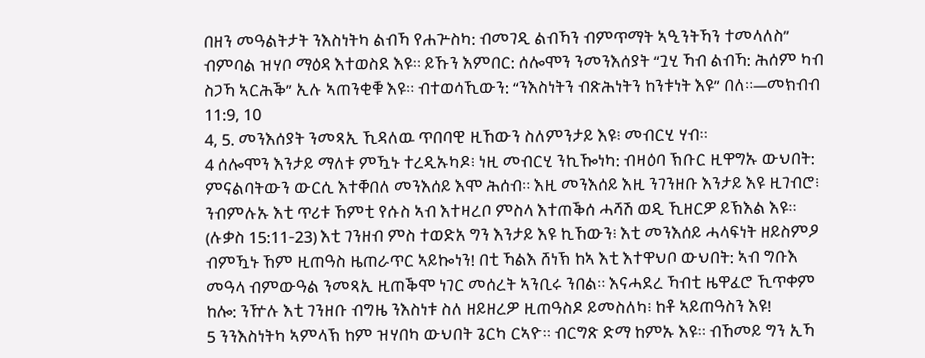በዘን መዓልትታት ንእስነትካ ልብኻ የሐጕስካ: ብመገዲ ልብኻን ብምጥማት ኣዒንትኻን ተመላለስ” ብምባል ዝሃቦ ማዕዳ እተወስደ እዩ። ይኹን እምበር: ሰሎሞን ንመንእሰያት “ጓሂ ኻብ ልብኻ: ሕሰም ካብ ስጋኻ ኣርሕቕ” ኢሉ ኣጠንቂቑ እዩ። ብተወሳኺውን: “ንእስነትን ብጽሕነትን ከንቱነት እዩ” በለ።—መክብብ 11:9, 10
4, 5. መንእሰያት ንመጻኢ ኺዳለዉ ጥበባዊ ዚኸውን ስለምንታይ እዩ፧ መብርሂ ሃብ።
4 ሰሎሞን እንታይ ማለቱ ምዃኑ ተረዲኡካዶ፧ ነዚ መብርሂ ንኪዀነካ: ብዛዕባ ኽቡር ዚዋግኡ ውህበት: ምናልባትውን ውርሲ እተቐበለ መንእሰይ እሞ ሕሰብ። እዚ መንእሰይ እዚ ንገንዘቡ እንታይ እዩ ዚገብሮ፧ ንብምሉኡ እቲ ጥሪቱ ኸምቲ የሱስ ኣብ እተዛረቦ ምስላ እተጠቕሰ ሓሻሽ ወዲ ኺዘርዎ ይኽእል እዩ። (ሉቃስ 15:11-23) እቲ ገንዘብ ምስ ተወድአ ግን እንታይ እዩ ኪኸውን፧ እቲ መንእሰይ ሓላፍነት ዘይስምዖ ብምዃኑ ኸም ዚጠዓስ ዜጠራጥር ኣይኰነን! በቲ ኻልእ ሸነኽ ከኣ እቲ እተዋህቦ ውህበት: ኣብ ግቡእ መዓላ ብምውዓል ንመጻኢ ዚጠቕሞ ነገር መሰረት ኣንቢሩ ንበል። እናሓደረ ኻብቲ ዜዋፈሮ ኺጥቀም ከሎ: ንዅሉ እቲ ገንዘቡ ብግዜ ንእስነቱ ስለ ዘይዘረዎ ዚጠዓስዶ ይመስለካ፧ ከቶ ኣይጠዓስን እዩ!
5 ንንእስነትካ ኣምላኽ ከም ዝሃበካ ውህበት ጌርካ ርኣዮ። ብርግጽ ድማ ከምኡ እዩ። ብኸመይ ግን ኢኻ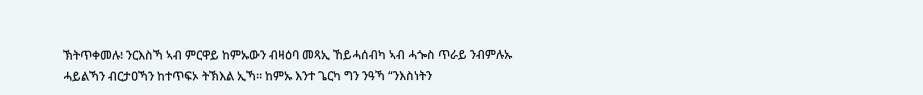ኽትጥቀመሉ፧ ንርእስኻ ኣብ ምርዋይ ከምኡውን ብዛዕባ መጻኢ ኸይሓሰብካ ኣብ ሓጐስ ጥራይ ንብምሉኡ ሓይልኻን ብርታዐኻን ከተጥፍኦ ትኽእል ኢኻ። ከምኡ እንተ ጌርካ ግን ንዓኻ “ንእስነትን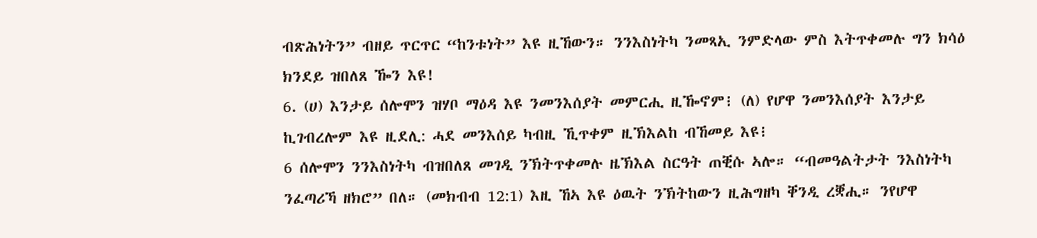ብጽሕነትን” ብዘይ ጥርጥር “ከንቱነት” እዩ ዚኸውን። ንንእስነትካ ንመጻኢ ንምድላው ምስ እትጥቀመሉ ግን ክሳዕ ክንደይ ዝበለጸ ዀን እዩ!
6. (ሀ) እንታይ ሰሎሞን ዝሃቦ ማዕዳ እዩ ንመንእሰያት መምርሒ ዚዀኖም፧ (ለ) የሆዋ ንመንእሰያት እንታይ ኪገብረሎም እዩ ዚደሊ: ሓደ መንእሰይ ካብዚ ኺጥቀም ዚኽእልከ ብኸመይ እዩ፧
6 ሰሎሞን ንንእስነትካ ብዝበለጸ መገዲ ንኽትጥቀመሉ ዜኽእል ስርዓት ጠቒሱ ኣሎ። “ብመዓልትታት ንእስነትካ ንፈጣሪኻ ዘክሮ” በለ። (መክብብ 12:1) እዚ ኸኣ እዩ ዕዉት ንኽትከውን ዚሕግዘካ ቐንዲ ረቛሒ። ንየሆዋ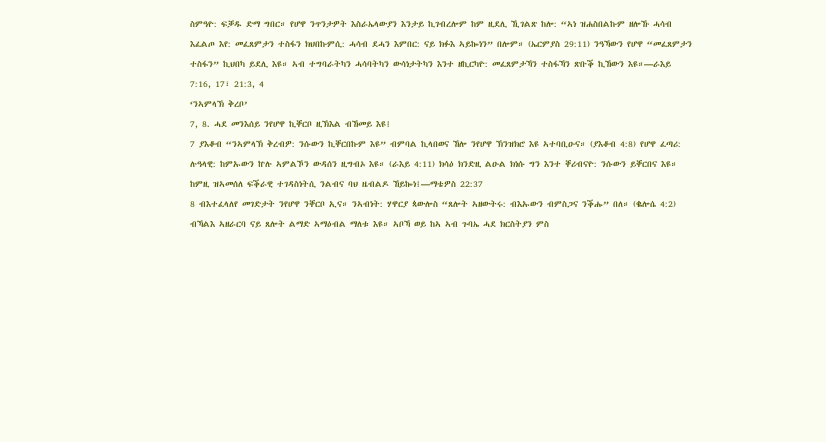ስምዓዮ: ፍቓዱ ድማ ግበር። የሆዋ ንጥንታዎት እስራኤላውያን እንታይ ኪገብረሎም ከም ዚደሊ ኺገልጽ ከሎ: “ኣነ ዝሐስበልኩም ዘሎኹ ሓሳብ እፈልጦ እየ: መፈጸምታን ተስፋን ክህበኩምሲ: ሓሳብ ደሓን እምበር: ናይ ክፉእ ኣይኰነን” በሎም። (ኤርምያስ 29:11) ንዓኻውን የሆዋ “መፈጸምታን ተስፋን” ኪህበካ ይደሊ እዩ። ኣብ ተግባራትካን ሓሳባትካን ውሳነታትካን እንተ ዘኪርካዮ: መፈጸምታኻን ተስፋኻን ጽቡቕ ኪኸውን እዩ።—ራእይ 7:16, 17፣ 21:3, 4
‘ንኣምላኽ ቅረቦ’
7, 8. ሓደ መንእሰይ ንየሆዋ ኪቐርቦ ዚኽእል ብኸመይ እዩ፧
7 ያእቆብ “ንኣምላኽ ቅረብዎ: ንሱውን ኪቐርበኩም እዩ” ብምባል ኪላበወና ኸሎ ንየሆዋ ኽንዝክሮ እዩ ኣተባቢዑና። (ያእቆብ 4:8) የሆዋ ፈጣሪ: ሉዓላዊ: ከምኡውን ኵሉ ኣምልኾን ውዳሰን ዚግብኦ እዩ። (ራእይ 4:11) ክሳዕ ክንድዚ ልዑል ክነሱ ግን እንተ ቐሪብናዮ: ንሱውን ይቐርበና እዩ። ከምዚ ዝኣመሰለ ፍቕራዊ ተገዳስነትሲ ንልብና ባህ ዜብልዶ ኸይኰነ፧—ማቴዎስ 22:37
8 ብእተፈላለየ መገድታት ንየሆዋ ንቐርቦ ኢና። ንኣብነት: ሃዋርያ ጳውሎስ “ጸሎት ኣዘውትሩ: ብእኡውን ብምስጋና ንቕሑ” በለ። (ቈሎሴ 4:2) ብኻልእ ኣዘራርባ ናይ ጸሎት ልማድ ኣማዕብል ማለቱ እዩ። ኣቦኻ ወይ ከኣ ኣብ ጉባኤ ሓደ ክርስትያን ምስ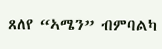ጸለየ “ኣሜን” ብምባልካ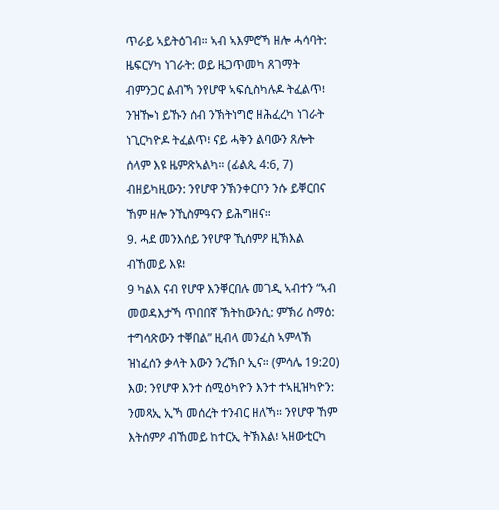ጥራይ ኣይትዕገብ። ኣብ ኣእምሮኻ ዘሎ ሓሳባት: ዜፍርሃካ ነገራት: ወይ ዜጋጥመካ ጸገማት ብምንጋር ልብኻ ንየሆዋ ኣፍሲስካሉዶ ትፈልጥ፧ ንዝዀነ ይኹን ሰብ ንኽትነግሮ ዘሕፈረካ ነገራት ነጊርካዮዶ ትፈልጥ፧ ናይ ሓቅን ልባውን ጸሎት ሰላም እዩ ዜምጽኣልካ። (ፊልጲ 4:6, 7) ብዘይካዚውን: ንየሆዋ ንኽንቀርቦን ንሱ ይቐርበና ኸም ዘሎ ንኺስምዓናን ይሕግዘና።
9. ሓደ መንእሰይ ንየሆዋ ኺሰምዖ ዚኽእል ብኸመይ እዩ፧
9 ካልእ ናብ የሆዋ እንቐርበሉ መገዲ ኣብተን “ኣብ መወዳእታኻ ጥበበኛ ኽትከውንሲ: ምኽሪ ስማዕ: ተግሳጽውን ተቐበል” ዚብላ መንፈስ ኣምላኽ ዝነፈሰን ቃላት እውን ንረኽቦ ኢና። (ምሳሌ 19:20) እወ: ንየሆዋ እንተ ሰሚዕካዮን እንተ ተኣዚዝካዮን: ንመጻኢ ኢኻ መሰረት ተንብር ዘለኻ። ንየሆዋ ኸም እትሰምዖ ብኸመይ ከተርኢ ትኽእል፧ ኣዘውቲርካ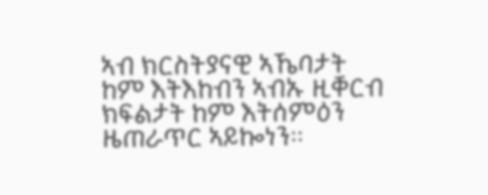ኣብ ክርስትያናዊ ኣኼባታት ከም እትእከብን ኣብኡ ዚቐርብ ክፍልታት ከም እትሰምዕን ዜጠራጥር ኣይኰነን።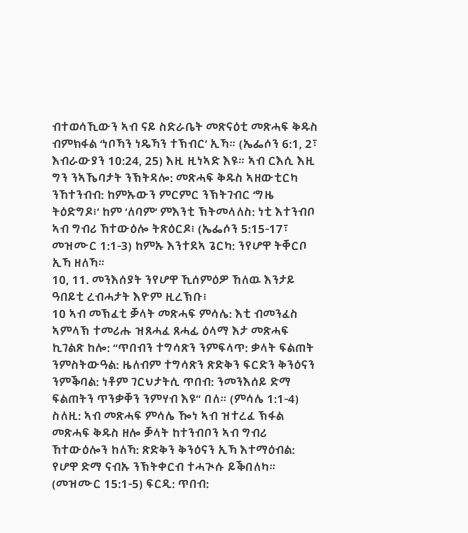ብተወሳኺውን ኣብ ናይ ስድራቤት መጽናዕቲ መጽሓፍ ቅዱስ ብምክፋል ‘ነቦኻን ነዴኻን ተኽብር’ ኢኻ። (ኤፌሶን 6:1, 2፣ እብራውያን 10:24, 25) እዚ ዚነኣድ እዩ። ኣብ ርእሲ እዚ ግን ንኣኼባታት ንኽትዳሎ: መጽሓፍ ቅዱስ ኣዘውቲርካ ንኸተንብብ: ከምኡውን ምርምር ንኽትገብር ‘ግዜ ትዕድግዶ፧’ ከም ‘ለባም’ ምእንቲ ኽትመላለስ: ነቲ እተንብቦ ኣብ ግብሪ ኸተውዕሎ ትጽዕርዶ፧ (ኤፌሶን 5:15-17፣ መዝሙር 1:1-3) ከምኡ እንተደኣ ጌርካ: ንየሆዋ ትቐርቦ ኢኻ ዘለኻ።
10, 11. መንእሰያት ንየሆዋ ኺሰምዕዎ ኸለዉ እንታይ ዓበይቲ ረብሓታት እዮም ዚረኽቡ፧
10 ኣብ መኽፈቲ ቓላት መጽሓፍ ምሳሌ: እቲ ብመንፈስ ኣምላኽ ተመሪሑ ዝጸሓፈ ጸሓፊ ዕላማ እታ መጽሓፍ ኪገልጽ ከሎ: “ጥበብን ተግሳጽን ንምፍላጥ: ቃላት ፍልጠት ንምስትውዓል: ዜለብም ተግሳጽን ጽድቅን ፍርድን ቅንዕናን ንምቕባል: ነቶም ገርህታትሲ ጥበብ: ንመንእሰይ ድማ ፍልጠትን ጥንቃቐን ንምሃብ እዩ” በለ። (ምሳሌ 1:1-4) ስለዚ: ኣብ መጽሓፍ ምሳሌ ዀነ ኣብ ዝተረፈ ኽፋል መጽሓፍ ቅዱስ ዘሎ ቓላት ከተንብቦን ኣብ ግብሪ ኸተውዕሎን ከለኻ: ጽድቅን ቅንዕናን ኢኻ እተማዕብል: የሆዋ ድማ ናብኡ ንኽትቀርብ ተሓጒሱ ይቕበለካ። (መዝሙር 15:1-5) ፍርዲ: ጥበብ: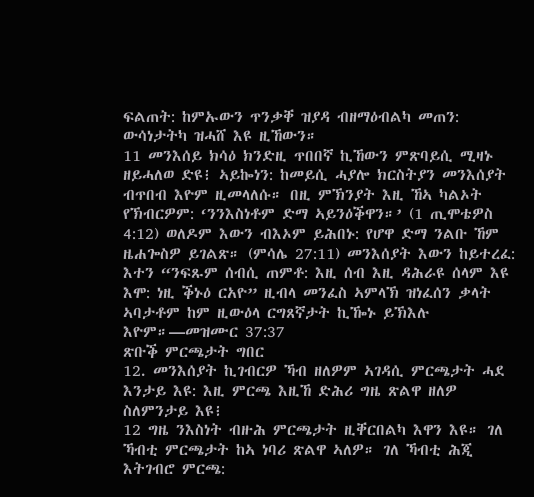ፍልጠት: ከምኡውን ጥንቃቐ ዝያዳ ብዘማዕብልካ መጠን: ውሳነታትካ ዝሓሸ እዩ ዚኸውን።
11 መንእሰይ ክሳዕ ክንድዚ ጥበበኛ ኪኸውን ምጽባይሲ ሚዛኑ ዘይሓለወ ድዩ፧ ኣይኰነን: ከመይሲ ሓያሎ ክርስትያን መንእሰያት ብጥበብ እዮም ዚመላለሱ። በዚ ምኽንያት እዚ ኸኣ ካልኦት የኽብርዎም: ‘ንንእስነቶም ድማ ኣይንዕቕዋን።’ (1 ጢሞቴዎስ 4:12) ወለዶም እውን ብእኦም ይሕበኑ: የሆዋ ድማ ንልቡ ኸም ዜሐጐስዎ ይገልጽ። (ምሳሌ 27:11) መንእሰያት እውን ከይተረፈ: እተን “ንፍጹም ሰብሲ ጠምቶ: እዚ ሰብ እዚ ዳሕራዩ ሰላም እዩ እሞ: ነዚ ቕኑዕ ርአዮ” ዚብላ መንፈስ ኣምላኽ ዝነፈሰን ቃላት ኣባታቶም ከም ዚውዕላ ርግጸኛታት ኪዀኑ ይኽእሉ እዮም።—መዝሙር 37:37
ጽቡቕ ምርጫታት ግበር
12. መንእሰያት ኪገብርዎ ኻብ ዘለዎም ኣገዳሲ ምርጫታት ሓደ እንታይ እዩ: እዚ ምርጫ እዚኸ ድሕሪ ግዜ ጽልዋ ዘለዎ ስለምንታይ እዩ፧
12 ግዜ ንእስነት ብዙሕ ምርጫታት ዚቐርበልካ እዋን እዩ። ገለ ኻብቲ ምርጫታት ከኣ ነባሪ ጽልዋ ኣለዎ። ገለ ኻብቲ ሕጂ እትገብሮ ምርጫ: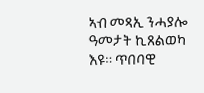ኣብ መጻኢ ንሓያሎ ዓመታት ኪጸልወካ እዩ። ጥበባዊ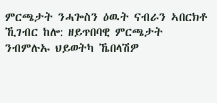ምርጫታት ንሓጐስን ዕዉት ናብራን ኣበርክቶ ኺገብር ከሎ: ዘይጥበባዊ ምርጫታት ንብምሉኡ ህይወትካ ኼበላሽዎ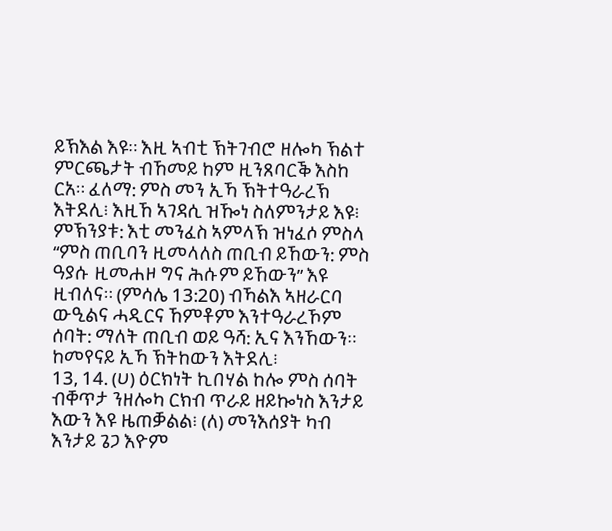ይኽእል እዩ። እዚ ኣብቲ ኽትገብሮ ዘሎካ ኽልተ ምርጫታት ብኸመይ ከም ዚንጸባርቕ እስከ ርአ። ፈለማ: ምስ መን ኢኻ ኽትተዓራረኽ እትደሊ፧ እዚኸ ኣገዳሲ ዝዀነ ስለምንታይ እዩ፧ ምኽንያቱ: እቲ መንፈስ ኣምላኽ ዝነፈሶ ምስላ “ምስ ጠቢባን ዚመላለስ ጠቢብ ይኸውን: ምስ ዓያሱ ዚመሐዞ ግና ሕሱም ይኸውን” እዩ ዚብለና። (ምሳሌ 13:20) ብኻልእ ኣዘራርባ ውዒልና ሓዲርና ኸምቶም እንተዓራረኾም ሰባት: ማለት ጠቢብ ወይ ዓሻ: ኢና እንኸውን። ከመየናይ ኢኻ ኽትከውን እትደሊ፧
13, 14. (ሀ) ዕርክነት ኪበሃል ከሎ ምስ ሰባት ብቐጥታ ንዘሎካ ርክብ ጥራይ ዘይኰነስ እንታይ እውን እዩ ዜጠቓልል፧ (ለ) መንእሰያት ካብ እንታይ ጌጋ እዮም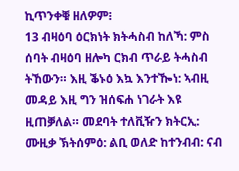ኪጥንቀቑ ዘለዎም፧
13 ብዛዕባ ዕርክነት ክትሓስብ ከለኻ: ምስ ሰባት ብዛዕባ ዘሎካ ርክብ ጥራይ ትሓስብ ትኸውን። እዚ ቕኑዕ እኳ እንተዀነ: ኣብዚ መዳይ እዚ ግን ዝሰፍሐ ነገራት እዩ ዚጠቓለል። መደባት ተለቪዥን ክትርኢ: ሙዚቃ ኽትሰምዕ: ልቢ ወለድ ከተንብብ: ናብ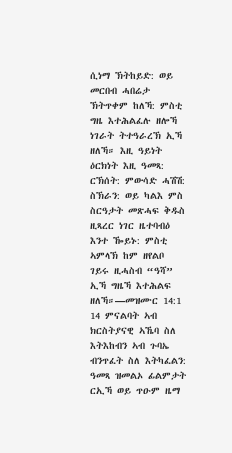ሲነማ ኽትከይድ: ወይ መርበብ ሓበሬታ ኽትጥቀም ከለኻ: ምስቲ ግዜ እተሕልፈሉ ዘሎኻ ነገራት ትተዓራረኽ ኢኻ ዘለኻ። እዚ ዓይነት ዕርክነት እዚ ዓመጻ: ርኽሰት: ምውሳድ ሓሽሽ: ስኽራን: ወይ ካልእ ምስ ስርዓታት መጽሓፍ ቅዱስ ዚጻረር ነገር ዜተባብዕ እንተ ዀይኑ: ምስቲ ኣምላኽ ከም ዘየልቦ ገይሩ ዚሓስብ “ዓሻ” ኢኻ ግዜኻ እተሕልፍ ዘለኻ።—መዝሙር 14:1
14 ምናልባት ኣብ ክርስትያናዊ ኣኼባ ስለ እትእከብን ኣብ ጉባኤ ብንጥፈት ስለ እትካፈልን: ዓመጻ ዝመልኦ ፊልምታት ርኢኻ ወይ ጥዑም ዜማ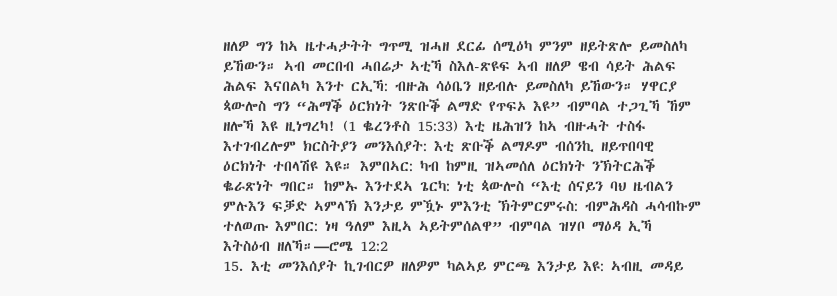ዘለዎ ግን ከኣ ዜተሓታትት ግጥሚ ዝሓዘ ደርፊ ሰሚዕካ ምንም ዘይትጽሎ ይመስለካ ይኸውን። ኣብ መርበብ ሓበሬታ ኣቲኻ ስእለ-ጽዩፍ ኣብ ዘለዎ ዌብ ሳይት ሕልፍ ሕልፍ እናበልካ እንተ ርኢኻ: ብዙሕ ሳዕቤን ዘይብሉ ይመስለካ ይኸውን። ሃዋርያ ጳውሎስ ግን “ሕማቕ ዕርክነት ንጽቡቕ ልማድ የጥፍኦ እዩ” ብምባል ተጋጊኻ ኸም ዘሎኻ እዩ ዚነግረካ! (1 ቈረንቶስ 15:33) እቲ ዜሕዝን ከኣ ብዙሓት ተስፋ እተገብረሎም ክርስትያን መንእሰያት: እቲ ጽቡቕ ልማዶም ብሰንኪ ዘይጥበባዊ ዕርክነት ተበላሽዩ እዩ። እምበኣር: ካብ ከምዚ ዝኣመሰለ ዕርክነት ንኽትርሕቕ ቈራጽነት ግበር። ከምኡ እንተደኣ ጌርካ: ነቲ ጳውሎስ “እቲ ሰናይን ባህ ዜብልን ምሉእን ፍቓድ ኣምላኽ እንታይ ምዃኑ ምእንቲ ኽትምርምሩስ: ብምሕዳስ ሓሳብኩም ተለወጡ እምበር: ነዛ ዓለም እዚኣ ኣይትምሰልዋ” ብምባል ዝሃቦ ማዕዳ ኢኻ እትስዕብ ዘለኻ።—ሮሜ 12:2
15. እቲ መንእሰያት ኪገብርዎ ዘለዎም ካልኣይ ምርጫ እንታይ እዩ: ኣብዚ መዳይ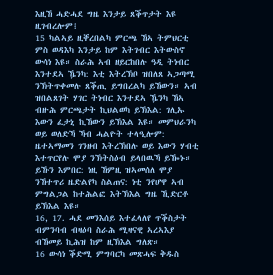እዚኸ ሓድሓደ ግዜ እንታይ ጸቕጥታት እዩ ዚገብረሎም፧
15 ካልኣይ ዚቐረበልካ ምርጫ ኸኣ ትምህርቲ ምስ ወዳእካ እንታይ ከም እትገብር እትውስኖ ውሳነ እዩ። ስራሕ ኣብ ዘይርከበሉ ዓዲ ትነብር እንተደኣ ዄንካ: እቲ እትረኽቦ ዝበለጸ ኣጋጣሚ ንኽትጥቀመሉ ጸቕጢ ይግበረልካ ይኸውን። ኣብ ዝበልጸገት ሃገር ትነብር እንተደኣ ዄንካ ኸኣ ብዙሕ ምርጫታት ኪህልወካ ይኽእል: ገሊኡ እውን ፈታኒ ኪኸውን ይኽእል እዩ። መምህራንካ ወይ ወለድኻ ኻብ ሓልዮት ተላዒሎም: ዜተኣማመን ገንዘብ እትረኽበሉ ወይ እውን ሃብቲ እተጥርየሉ ሞያ ንኽትስዕብ ይላበዉኻ ይዀኑ። ይኹን እምበር: ነዚ ኸምዚ ዝኣመሰለ ሞያ ንኸተጥሪ ዜድልየካ ስልጠና: ነቲ ንየሆዋ ኣብ ምግልጋል ከተሕልፎ እትኽእል ግዜ ኺድርቶ ይኽእል እዩ።
16, 17. ሓደ መንእሰይ እተፈላለየ ጥቕስታት ብምንባብ ብዛዕባ ስራሕ ሚዛናዊ ኣረኣእያ ብኸመይ ኪሕዝ ከም ዚኽእል ግለጽ።
16 ውሳነ ቕድሚ ምግባርካ መጽሓፍ ቅዱስ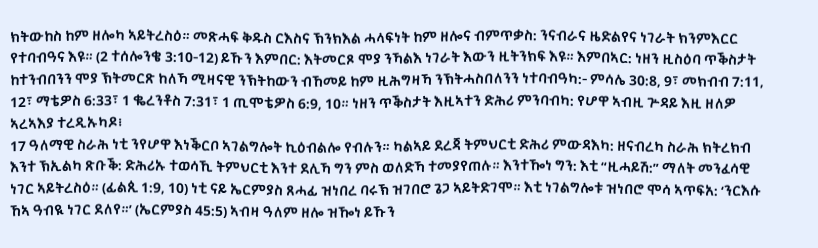ክትውከስ ከም ዘሎካ ኣይትረስዕ። መጽሓፍ ቅዱስ ርእስና ኽንክእል ሓላፍነት ከም ዘሎና ብምጥቃስ: ንናብራና ዜድልየና ነገራት ክንምእርር የተባብዓና እዩ። (2 ተሰሎንቄ 3:10-12) ይኹን እምበር: እትመርጾ ሞያ ንኻልእ ነገራት እውን ዚትንክፍ እዩ። እምበኣር: ነዘን ዚስዕባ ጥቕስታት ከተንብበንን ሞያ ኽትመርጽ ከለኻ ሚዛናዊ ንኽትከውን ብኸመይ ከም ዚሕግዛኻ ንኽትሓስበለንን ነተባብዓካ:- ምሳሌ 30:8, 9፣ መክብብ 7:11, 12፣ ማቴዎስ 6:33፣ 1 ቈረንቶስ 7:31፣ 1 ጢሞቴዎስ 6:9, 10። ነዘን ጥቕስታት እዚኣተን ድሕሪ ምንባብካ: የሆዋ ኣብዚ ጕዳይ እዚ ዘለዎ ኣረኣእያ ተረዲኡካዶ፧
17 ዓለማዊ ስራሕ ነቲ ንየሆዋ እነቕርቦ ኣገልግሎት ኪዕብልሎ የብሉን። ካልኣይ ደረጃ ትምህርቲ ድሕሪ ምውዳእካ: ዘናብረካ ስራሕ ክትረክብ እንተ ኽኢልካ ጽቡቕ: ድሕሪኡ ተወሳኺ ትምህርቲ እንተ ደሊኻ ግን ምስ ወለድኻ ተመያየጠሉ። እንተዀነ ግን: እቲ “ዚሓይሽ:” ማለት መንፈሳዊ ነገር ኣይትረስዕ። (ፊልጲ 1:9, 10) ነቲ ናይ ኤርምያስ ጸሓፊ ዝነበረ ባሩኽ ዝገበሮ ጌጋ ኣይትድገሞ። እቲ ነገልግሎቱ ዝነበሮ ሞሳ ኣጥፍአ: ‘ንርእሱ ኸኣ ዓብዪ ነገር ደለየ።’ (ኤርምያስ 45:5) ኣብዛ ዓለም ዘሎ ዝዀነ ይኹን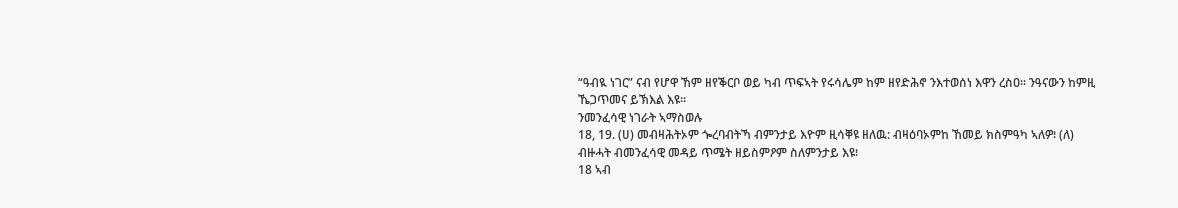“ዓብዪ ነገር” ናብ የሆዋ ኸም ዘየቕርቦ ወይ ካብ ጥፍኣት የሩሳሌም ከም ዘየድሕኖ ንእተወሰነ እዋን ረስዐ። ንዓናውን ከምዚ ኼጋጥመና ይኽእል እዩ።
ንመንፈሳዊ ነገራት ኣማስወሉ
18, 19. (ሀ) መብዛሕትኦም ጐረባብትኻ ብምንታይ እዮም ዚሳቐዩ ዘለዉ: ብዛዕባኦምከ ኸመይ ክስምዓካ ኣለዎ፧ (ለ) ብዙሓት ብመንፈሳዊ መዳይ ጥሜት ዘይስምዖም ስለምንታይ እዩ፧
18 ኣብ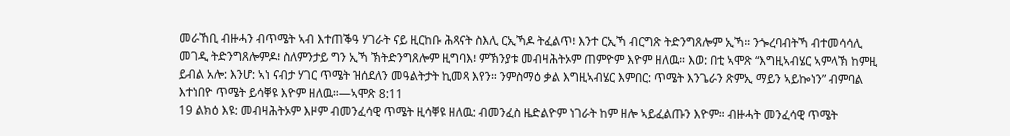መራኸቢ ብዙሓን ብጥሜት ኣብ እተጠቕዓ ሃገራት ናይ ዚርከቡ ሕጻናት ስእሊ ርኢኻዶ ትፈልጥ፧ እንተ ርኢኻ ብርግጽ ትድንግጸሎም ኢኻ። ንጐረባብትኻ ብተመሳሳሊ መገዲ ትድንግጸሎምዶ፧ ስለምንታይ ግን ኢኻ ኽትድንግጸሎም ዚግባእ፧ ምኽንያቱ መብዛሕትኦም ጠምዮም እዮም ዘለዉ። እወ: በቲ ኣሞጽ “እግዚኣብሄር ኣምላኽ ከምዚ ይብል አሎ: እንሆ: ኣነ ናብታ ሃገር ጥሜት ዝሰደለን መዓልትታት ኪመጻ እየን። ንምስማዕ ቃል እግዚኣብሄር እምበር: ጥሜት እንጌራን ጽምኢ ማይን ኣይኰነን” ብምባል እተነበዮ ጥሜት ይሳቐዩ እዮም ዘለዉ።—ኣሞጽ 8:11
19 ልክዕ እዩ: መብዛሕትኦም እዞም ብመንፈሳዊ ጥሜት ዚሳቐዩ ዘለዉ: ብመንፈስ ዜድልዮም ነገራት ከም ዘሎ ኣይፈልጡን እዮም። ብዙሓት መንፈሳዊ ጥሜት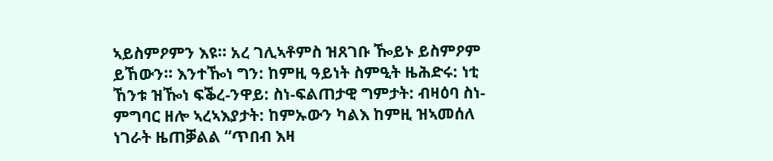ኣይስምዖምን እዩ። አረ ገሊኣቶምስ ዝጸገቡ ዀይኑ ይስምዖም ይኸውን። እንተዀነ ግን: ከምዚ ዓይነት ስምዒት ዜሕድሩ: ነቲ ኸንቱ ዝዀነ ፍቕረ-ንዋይ: ስነ-ፍልጠታዊ ግምታት: ብዛዕባ ስነ-ምግባር ዘሎ ኣረኣእያታት: ከምኡውን ካልእ ከምዚ ዝኣመሰለ ነገራት ዜጠቓልል “ጥበብ እዛ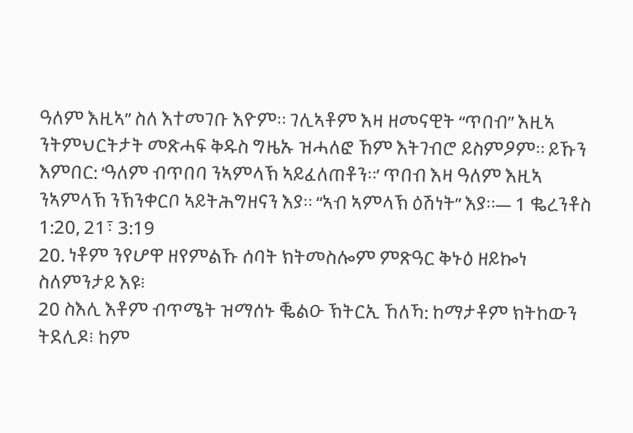ዓለም እዚኣ” ስለ እተመገቡ እዮም። ገሊኣቶም እዛ ዘመናዊት “ጥበብ” እዚኣ ንትምህርትታት መጽሓፍ ቅዱስ ግዜኡ ዝሓለፎ ኸም እትገብሮ ይስምዖም። ይኹን እምበር: ‘ዓለም ብጥበባ ንኣምላኽ ኣይፈለጠቶን።’ ጥበብ እዛ ዓለም እዚኣ ንኣምላኽ ንኽንቀርቦ ኣይትሕግዘናን እያ። “ኣብ ኣምላኽ ዕሽነት” እያ።— 1 ቈረንቶስ 1:20, 21፣ 3:19
20. ነቶም ንየሆዋ ዘየምልኹ ሰባት ክትመስሎም ምጽዓር ቅኑዕ ዘይኰነ ስለምንታይ እዩ፧
20 ስእሊ እቶም ብጥሜት ዝማሰኑ ቘልዑ ኽትርኢ ኸለኻ: ከማታቶም ክትከውን ትደሊዶ፧ ከም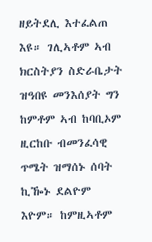ዘይትደሊ እተፈልጠ እዩ። ገሊኣቶም ኣብ ክርስትያን ስድራቤታት ዝዓበዩ መንእሰያት ግን ከምቶም ኣብ ከባቢኦም ዚርከቡ ብመንፈሳዊ ጥሜት ዝማሰኑ ሰባት ኪዀኑ ደልዮም እዮም። ከምዚኣቶም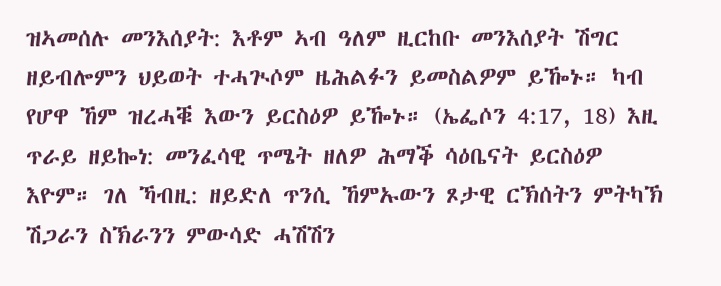ዝኣመሰሉ መንእሰያት: እቶም ኣብ ዓለም ዚርከቡ መንእሰያት ሽግር ዘይብሎምን ህይወት ተሓጒሶም ዜሕልፉን ይመስልዎም ይዀኑ። ካብ የሆዋ ኸም ዝረሓቑ እውን ይርስዕዎ ይዀኑ። (ኤፌሶን 4:17, 18) እዚ ጥራይ ዘይኰነ: መንፈሳዊ ጥሜት ዘለዎ ሕማቕ ሳዕቤናት ይርስዕዎ እዮም። ገለ ኻብዚ: ዘይድለ ጥንሲ ኸምኡውን ጾታዊ ርኽሰትን ምትካኽ ሽጋራን ስኽራንን ምውሳድ ሓሽሽን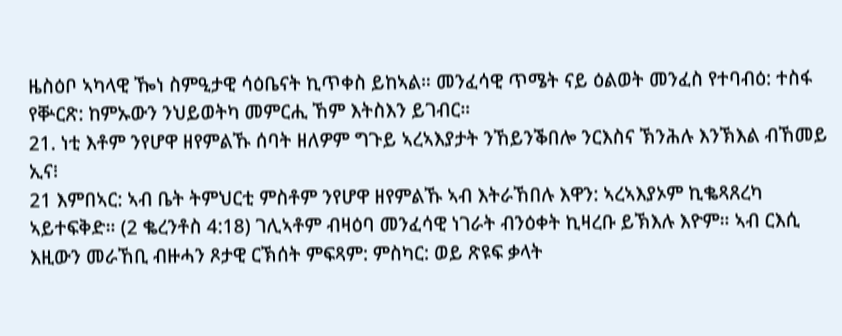ዜስዕቦ ኣካላዊ ዀነ ስምዒታዊ ሳዕቤናት ኪጥቀስ ይከኣል። መንፈሳዊ ጥሜት ናይ ዕልወት መንፈስ የተባብዕ: ተስፋ የቝርጽ: ከምኡውን ንህይወትካ መምርሒ ኸም እትስእን ይገብር።
21. ነቲ እቶም ንየሆዋ ዘየምልኹ ሰባት ዘለዎም ግጉይ ኣረኣእያታት ንኸይንቕበሎ ንርእስና ኽንሕሉ እንኽእል ብኸመይ ኢና፧
21 እምበኣር: ኣብ ቤት ትምህርቲ ምስቶም ንየሆዋ ዘየምልኹ ኣብ እትራኸበሉ እዋን: ኣረኣእያኦም ኪቈጻጸረካ ኣይተፍቅድ። (2 ቈረንቶስ 4:18) ገሊኣቶም ብዛዕባ መንፈሳዊ ነገራት ብንዕቀት ኪዛረቡ ይኽእሉ እዮም። ኣብ ርእሲ እዚውን መራኸቢ ብዙሓን ጾታዊ ርኽሰት ምፍጻም: ምስካር: ወይ ጽዩፍ ቃላት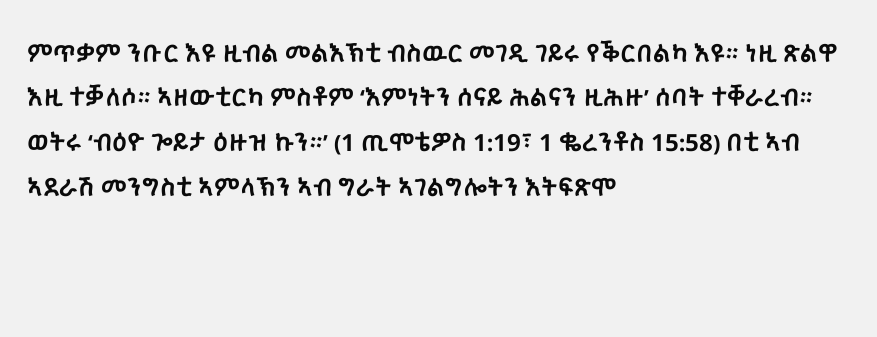ምጥቃም ንቡር እዩ ዚብል መልእኽቲ ብስዉር መገዲ ገይሩ የቕርበልካ እዩ። ነዚ ጽልዋ እዚ ተቓለሶ። ኣዘውቲርካ ምስቶም ‘እምነትን ሰናይ ሕልናን ዚሕዙ’ ሰባት ተቐራረብ። ወትሩ ‘ብዕዮ ጐይታ ዕዙዝ ኩን።’ (1 ጢሞቴዎስ 1:19፣ 1 ቈረንቶስ 15:58) በቲ ኣብ ኣደራሽ መንግስቲ ኣምላኽን ኣብ ግራት ኣገልግሎትን እትፍጽሞ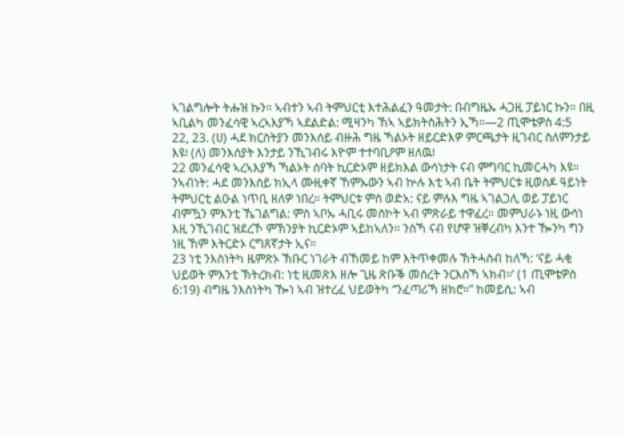ኣገልግሎት ትሑዝ ኩን። ኣብተን ኣብ ትምህርቲ እተሕልፈን ዓመታት: በብግዜኡ ሓጋዚ ፓይነር ኩን። በዚ ኣቢልካ መንፈሳዊ ኣረኣእያኻ ኣደልድል: ሚዛንካ ኸኣ ኣይክትስሕትን ኢኻ።—2 ጢሞቴዎስ 4:5
22, 23. (ሀ) ሓደ ክርስትያን መንእሰይ ብዙሕ ግዜ ኻልኦት ዘይርድእዎ ምርጫታት ዚገብር ስለምንታይ እዩ፧ (ለ) መንእሰያት እንታይ ንኺገብሩ እዮም ተተባቢዖም ዘለዉ፧
22 መንፈሳዊ ኣረኣእያኻ ኻልኦት ሰባት ኪርድኦም ዘይክእል ውሳነታት ናብ ምግባር ኪመርሓካ እዩ። ንኣብነት: ሓደ መንእሰይ ክኢላ ሙዚቀኛ ኸምኡውን ኣብ ኵሉ እቲ ኣብ ቤት ትምህርቱ ዚወስዶ ዓይነት ትምህርቲ ልዑል ነጥቢ ዘለዎ ነበረ። ትምህርቱ ምስ ወድአ: ናይ ምሉእ ግዜ ኣገልጋሊ ወይ ፓይነር ብምዃን ምእንቲ ኼገልግል: ምስ ኣቦኡ ሓቢሩ መስኮት ኣብ ምጽራይ ተዋፈረ። መምህራኑ ነዚ ውሳነ እዚ ንኺገብር ዝደረኾ ምኽንያት ኪርድኦም ኣይከኣለን። ንስኻ ናብ የሆዋ ዝቐረብካ እንተ ዀንካ ግን ነዚ ኸም እትርድኦ ርግጸኛታት ኢና።
23 ነቲ ንእስነትካ ዜምጽኦ ኽቡር ነገራት ብኸመይ ከም እትጥቀመሉ ኽትሓስብ ከለኻ: ‘ናይ ሓቂ ህይወት ምእንቲ ኽትረክብ: ነቲ ዚመጽእ ዘሎ ጊዜ ጽቡቕ መሰረት ንርእስኻ ኣክብ።’ (1 ጢሞቴዎስ 6:19) ብግዜ ንእስነትካ ዀነ ኣብ ዝተረፈ ህይወትካ “ንፈጣሪኻ ዘክሮ።” ከመይሲ: ኣብ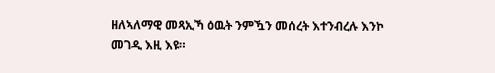ዘለኣለማዊ መጻኢኻ ዕዉት ንምዃን መሰረት እተንብረሉ እንኮ መገዲ እዚ እዩ።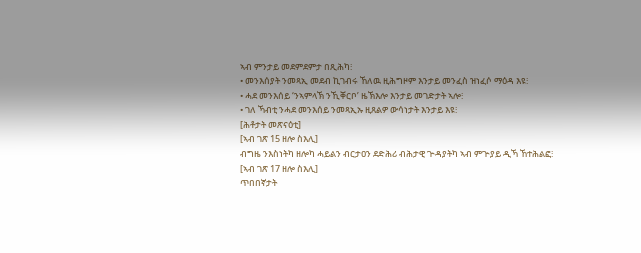ኣብ ምንታይ መደምደምታ በጺሕካ፧
• መንእሰያት ንመጻኢ መደብ ኪገብሩ ኸለዉ ዚሕግዞም እንታይ መንፈስ ዝነፈሶ ማዕዳ እዩ፧
• ሓደ መንእሰይ ‘ንኣምላኽ ንኺቐርቦ’ ዜኽእሎ እንታይ መገድታት ኣሎ፧
• ገለ ኻብቲ ንሓደ መንእሰይ ንመጻኢኡ ዚጸልዎ ውሳነታት እንታይ እዩ፧
[ሕቶታት መጽናዕቲ]
[ኣብ ገጽ 15 ዘሎ ስእሊ]
ብግዜ ንእስነትካ ዘሎካ ሓይልን ብርታዐን ደድሕሪ ብሕታዊ ጒዳያትካ ኣብ ምጕያይ ዲኻ ኸተሕልፎ፧
[ኣብ ገጽ 17 ዘሎ ስእሊ]
ጥበበኛታት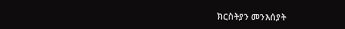ክርስትያን መንእሰያት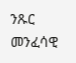ንጹር መንፈሳዊ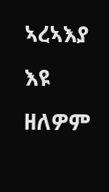ኣረኣእያ እዩ ዘለዎም